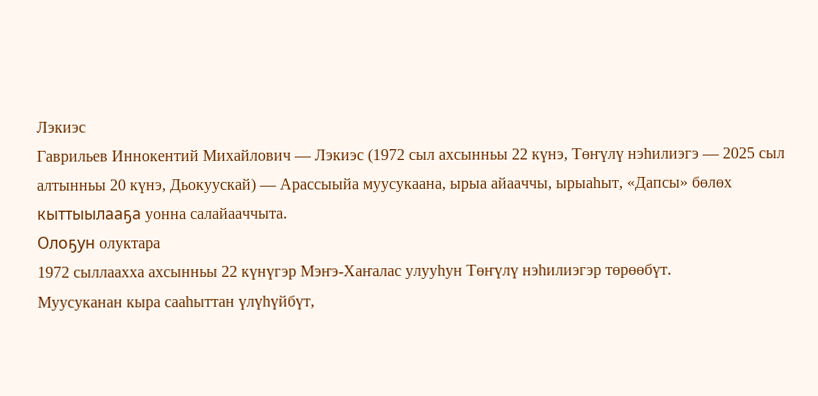Лэкиэс
Гаврильев Иннокентий Михайлович — Лэкиэс (1972 сыл ахсынньы 22 күнэ, Төҥүлү нэһилиэгэ — 2025 сыл алтынньы 20 күнэ, Дьокуускай) — Арассыыйа муусукаана, ырыа айааччы, ырыаһыт, «Дапсы» бөлөх кыттыылааҕа уонна салайааччыта.
Олоҕун олуктара
1972 сыллаахха ахсынньы 22 күнүгэр Мэҥэ-Хаҥалас улууһун Төҥүлү нэһилиэгэр төрөөбүт.
Муусуканан кыра сааһыттан үлүһүйбүт,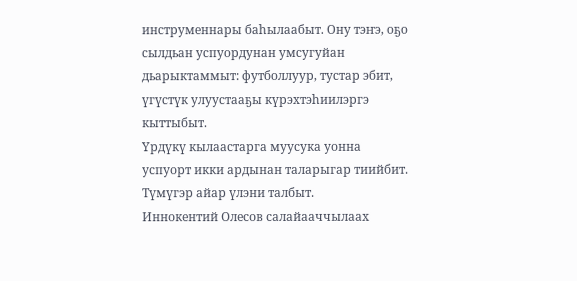инструменнары баһылаабыт. Ону тэҥэ, оҕо сылдьан успуордунан умсугуйан дьарыктаммыт: футболлуур, тустар эбит, үгүстүк улуустааҕы күрэхтэһиилэргэ кыттыбыт.
Үрдүкү кылаастарга муусука уонна успуорт икки ардынан таларыгар тиийбит. Түмүгэр айар үлэни талбыт.
Иннокентий Олесов салайааччылаах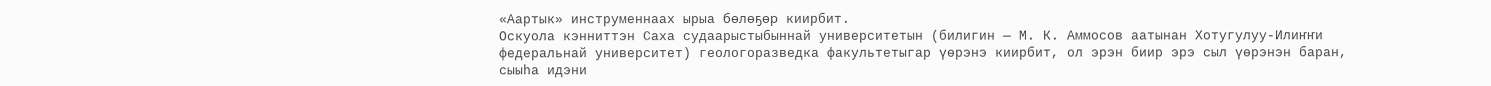«Аартык» инструменнаах ырыа бөлөҕөр киирбит.
Оскуола кэнниттэн Саха судаарыстыбыннай университетын (билигин — М. К. Аммосов аатынан Хотугулуу-Илиҥҥи федеральнай университет) геологоразведка факультетыгар үөрэнэ киирбит, ол эрэн биир эрэ сыл үөрэнэн баран, сыыһа идэни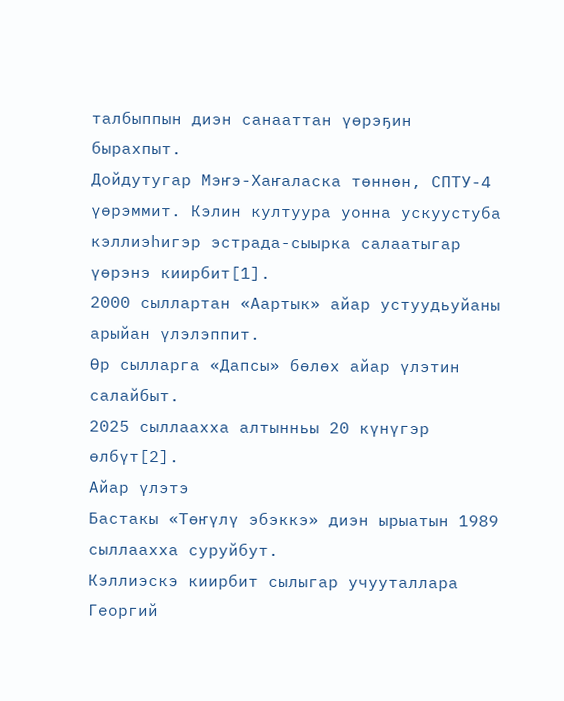талбыппын диэн санааттан үөрэҕин бырахпыт.
Дойдутугар Мэҥэ-Хаҥаласка төннөн, СПТУ-4 үөрэммит. Кэлин култуура уонна ускуустуба кэллиэһигэр эстрада-сыырка салаатыгар үөрэнэ киирбит[1].
2000 сыллартан «Аартык» айар устуудьуйаны арыйан үлэлэппит.
Өр сылларга «Дапсы» бөлөх айар үлэтин салайбыт.
2025 сыллаахха алтынньы 20 күнүгэр өлбүт[2].
Айар үлэтэ
Бастакы «Төҥүлү эбэккэ» диэн ырыатын 1989 сыллаахха суруйбут.
Кэллиэскэ киирбит сылыгар учууталлара Георгий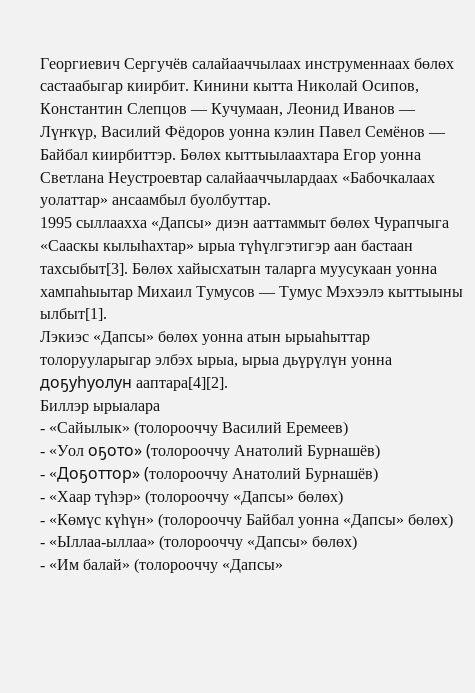Георгиевич Сергучёв салайааччылаах инструменнаах бөлөх састаабыгар киирбит. Кинини кытта Николай Осипов, Константин Слепцов — Кучумаан, Леонид Иванов — Лүҥкүр, Василий Фёдоров уонна кэлин Павел Семёнов — Байбал киирбиттэр. Бөлөх кыттыылаахтара Егор уонна Светлана Неустроевтар салайааччылардаах «Бабочкалаах уолаттар» ансаамбыл буолбуттар.
1995 сыллаахха «Дапсы» диэн ааттаммыт бөлөх Чурапчыга «Сааскы кылыһахтар» ырыа түһүлгэтигэр аан бастаан тахсыбыт[3]. Бөлөх хайысхатын таларга муусукаан уонна хампаһыытар Михаил Тумусов — Тумус Мэхээлэ кыттыыны ылбыт[1].
Лэкиэс «Дапсы» бөлөх уонна атын ырыаһыттар толорууларыгар элбэх ырыа, ырыа дьүрүлүн уонна доҕуһуолун ааптара[4][2].
Биллэр ырыалара
- «Сайылык» (толорооччу Василий Еремеев)
- «Уол оҕото» (толорооччу Анатолий Бурнашёв)
- «Доҕоттор» (толорооччу Анатолий Бурнашёв)
- «Хаар түһэр» (толорооччу «Дапсы» бөлөх)
- «Көмүс күһүн» (толорооччу Байбал уонна «Дапсы» бөлөх)
- «Ыллаа-ыллаа» (толорооччу «Дапсы» бөлөх)
- «Им балай» (толорооччу «Дапсы»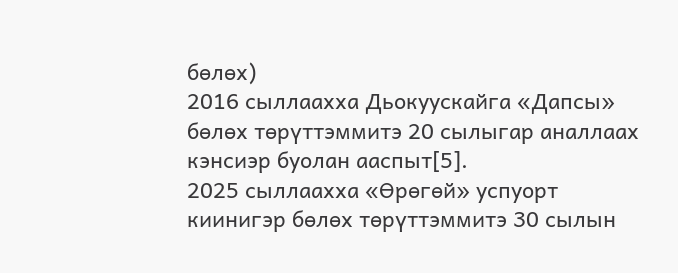бөлөх)
2016 сыллаахха Дьокуускайга «Дапсы» бөлөх төрүттэммитэ 20 сылыгар аналлаах кэнсиэр буолан ааспыт[5].
2025 сыллаахха «Өрөгөй» успуорт киинигэр бөлөх төрүттэммитэ 30 сылын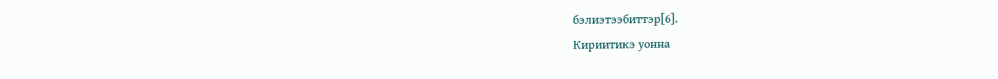бэлиэтээбиттэр[6].
Кириитикэ уонна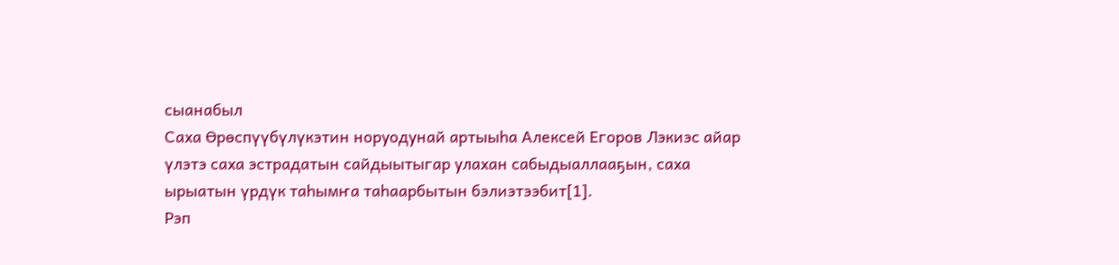сыанабыл
Саха Өрөспүүбүлүкэтин норуодунай артыыһа Алексей Егоров Лэкиэс айар үлэтэ саха эстрадатын сайдыытыгар улахан сабыдыаллааҕын, саха ырыатын үрдүк таһымҥа таһаарбытын бэлиэтээбит[1].
Рэп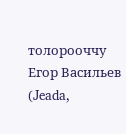толорооччу Егор Васильев (Jeada,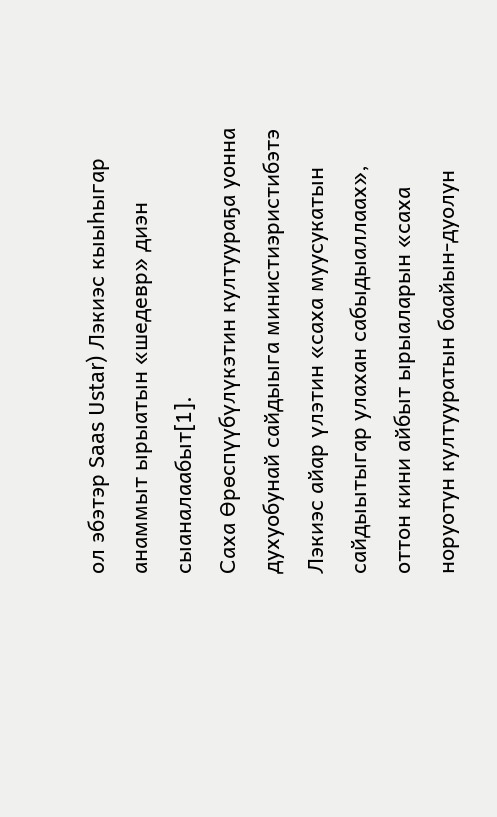ол эбэтэр Saas Ustar) Лэкиэс кыыһыгар анаммыт ырыатын «шедевр» диэн сыаналаабыт[1].
Саха Өрөспүүбүлүкэтин култуураҕа уонна духуобунай сайдыыга министиэристибэтэ Лэкиэс айар үлэтин «саха муусукатын сайдыытыгар улахан сабыдыаллаах», оттон кини айбыт ырыаларын «саха норуотун култууратын баайын-дуолун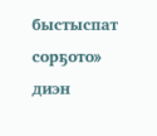быстыспат сорҕото» диэн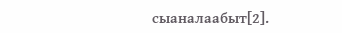сыаналаабыт[2].